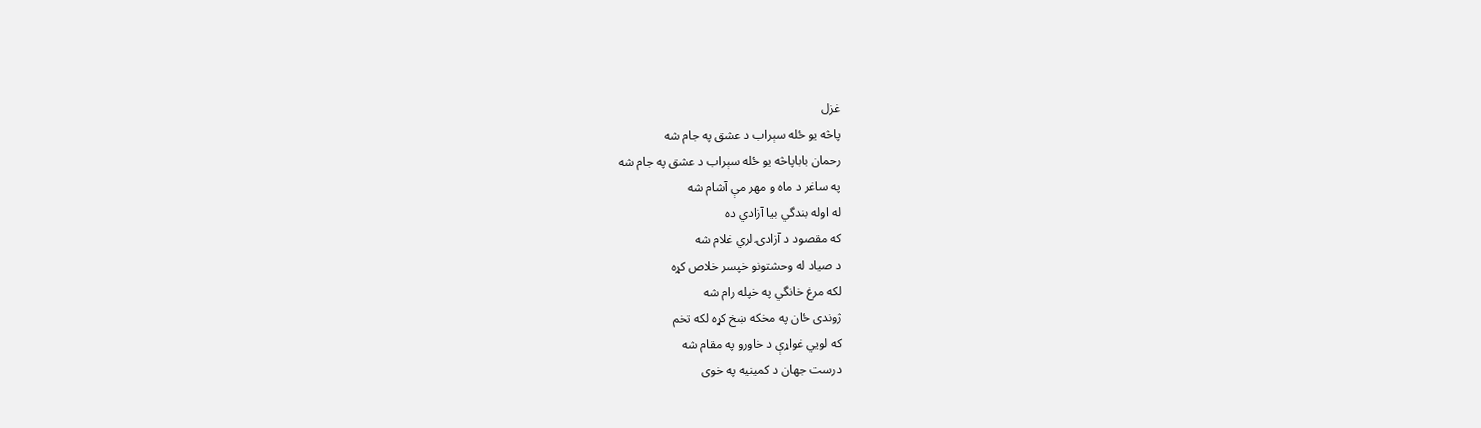غزل
پاڅه يو ځله سېراب د عشق په جام شه
رحمان باباپاڅه يو ځله سېراب د عشق په جام شه
په ساغر د ماه و مهر مې آشام شه
له اوله بندگي بيا آزادي ده
که مقصود د آزادۍ لري غلام شه
د صياد له وحشتونو خپسر خلاص کړه
لکه مرغ خانگي په خپله رام شه
ژوندی ځان په مخکه ښخ کړه لکه تخم
که لويي غواړې د خاورو په مقام شه
درست جهان د کمينيه په خوی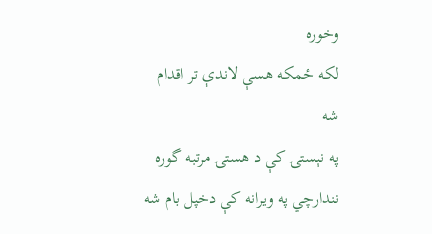وخوره
لکه ځمکه هسې لاندې تر اقدام شه
په نېستۍ کې د هستۍ مرتبه گوره
نندارچي په ويرانه کې دخپل بام شه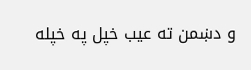و دښمن ته عيب خپل په خپله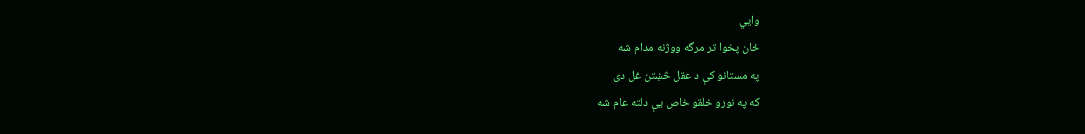وايي
ځان پخوا تر مرگه ووژنه مدام شه
په مستانو کې د عقل څښتن غل دی
که په نورو خلقو خاص يې دلته عام شه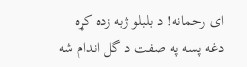ای رحمانه! د بلبلو ژبه زده کړه
دغه پسه په صفت د گل اندام شه